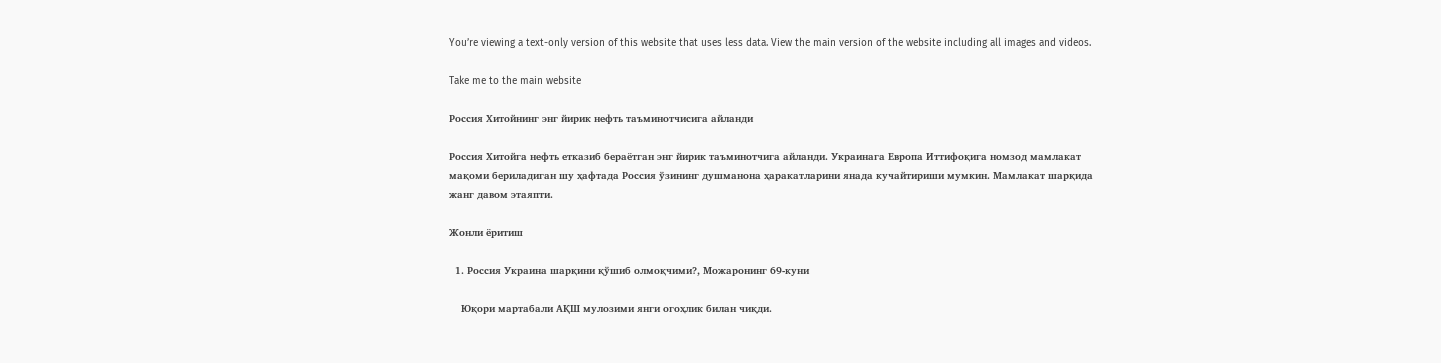You’re viewing a text-only version of this website that uses less data. View the main version of the website including all images and videos.

Take me to the main website

Россия Хитойнинг энг йирик нефть таъминотчисига айланди

Россия Хитойга нефть етказиб бераётган энг йирик таъминотчига айланди. Украинага Европа Иттифоқига номзод мамлакат мақоми бериладиган шу ҳафтада Россия ўзининг душманона ҳаракатларини янада кучайтириши мумкин. Мамлакат шарқида жанг давом этаяпти.

Жонли ёритиш

  1. Россия Украина шарқини қўшиб олмоқчими?, Можаронинг 69-куни

    Юқори мартабали АҚШ мулозими янги огоҳлик билан чиқди.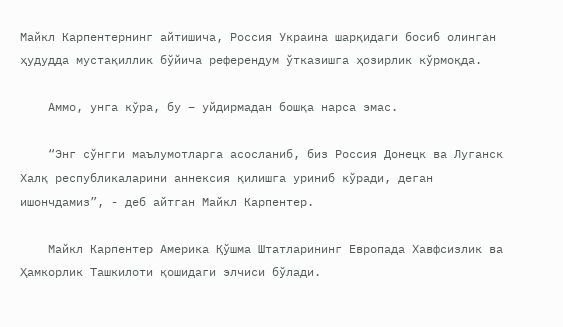Майкл Карпентернинг айтишича, Россия Украина шарқидаги босиб олинган ҳудудда мустақиллик бўйича референдум ўтказишга ҳозирлик кўрмоқда.

    Аммо, унга кўра, бу – уйдирмадан бошқа нарса эмас.

    “Энг сўнгги маълумотларга асосланиб, биз Россия Донецк ва Луганск Халқ республикаларини аннексия қилишга уриниб кўради, деган ишончдамиз”, - деб айтган Майкл Карпентер.

    Майкл Карпентер Америка Қўшма Штатларининг Европада Хавфсизлик ва Ҳамкорлик Ташкилоти қошидаги элчиси бўлади.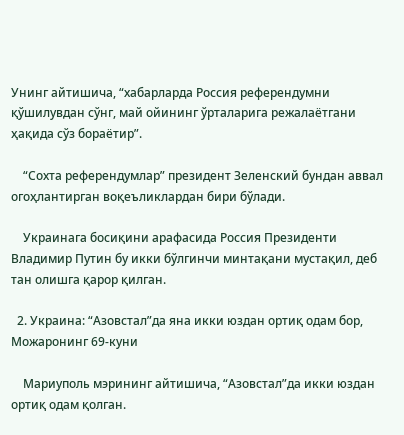Унинг айтишича, “хабарларда Россия референдумни қўшилувдан сўнг, май ойининг ўрталарига режалаётгани ҳақида сўз бораётир”.

    “Сохта референдумлар” президент Зеленский бундан аввал огоҳлантирган воқеъликлардан бири бўлади.

    Украинага босиқини арафасида Россия Президенти Владимир Путин бу икки бўлгинчи минтақани мустақил, деб тан олишга қарор қилган.

  2. Украина: “Азовстал”да яна икки юздан ортиқ одам бор, Можаронинг 69-куни

    Мариуполь мэрининг айтишича, “Азовстал”да икки юздан ортиқ одам қолган.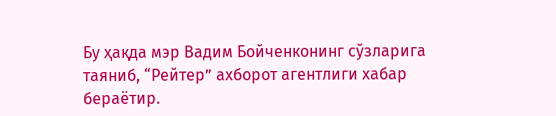Бу ҳақда мэр Вадим Бойченконинг сўзларига таяниб, “Рейтер” ахборот агентлиги хабар бераётир.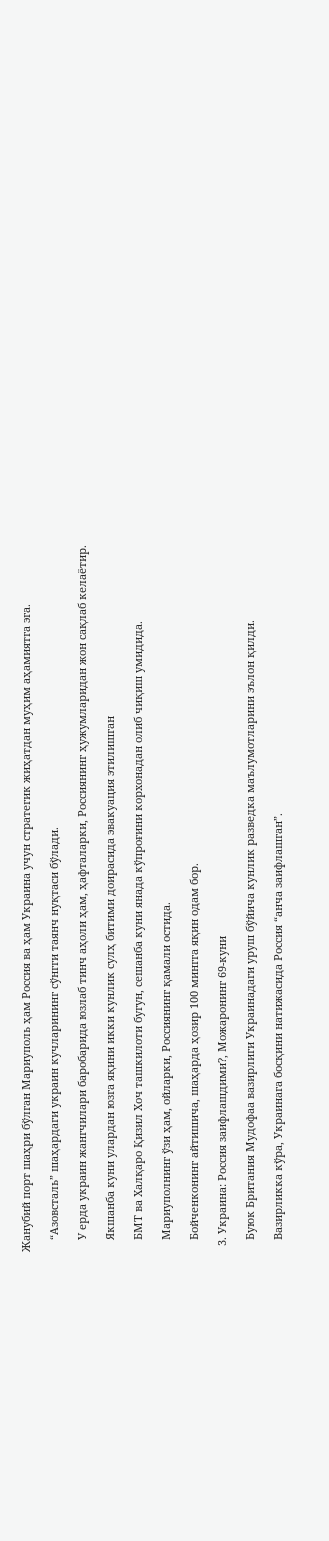Жанубий порт шаҳри бўлган Мариуполь ҳам Россия ва ҳам Украина учун стратегик жиҳатдан муҳим аҳамиятга эга.

    “Азовсталь” шаҳардаги украин кучларининг сўнгги таянч нуқтаси бўлади.

    У ерда украин жангчилари баробарида юзлаб тинч аҳоли ҳам, ҳафталарки, Россиянинг ҳужумларидан жон сақлаб келаётир.

    Якшанба куни улардан юзга яқини икки кунлик сулҳ битими доирасида эвакуация этилишган

    БМТ ва Халқаро Қизил Хоч ташкилоти бугун, сешанба куни янада кўпроғини корхонадан олиб чиқиш умидида.

    Мариуполнинг ўзи ҳам, ойларки, Россиянинг қамали остида.

    Бойченконинг айтишича, шаҳарда ҳозир 100 мингга яқин одам бор.

  3. Украина: Россия заифлашдими?, Можаронинг 69-куни

    Буюк Британия Мудофаа вазирлиги Украинадаги уруш бўйича кунлик разведка маълумотларини эълон қилди.

    Вазирликка кўра, Украинага босқини натижасида Россия “анча заифлашган”.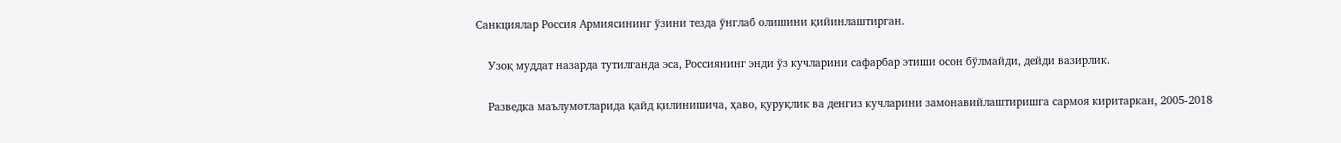Санкциялар Россия Армиясининг ўзини тезда ўнглаб олишини қийинлаштирган.

    Узоқ муддат назарда тутилганда эса, Россиянинг энди ўз кучларини сафарбар этиши осон бўлмайди, дейди вазирлик.

    Разведка маълумотларида қайд қилинишича, ҳаво, қуруқлик ва денгиз кучларини замонавийлаштиришга сармоя киритаркан, 2005-2018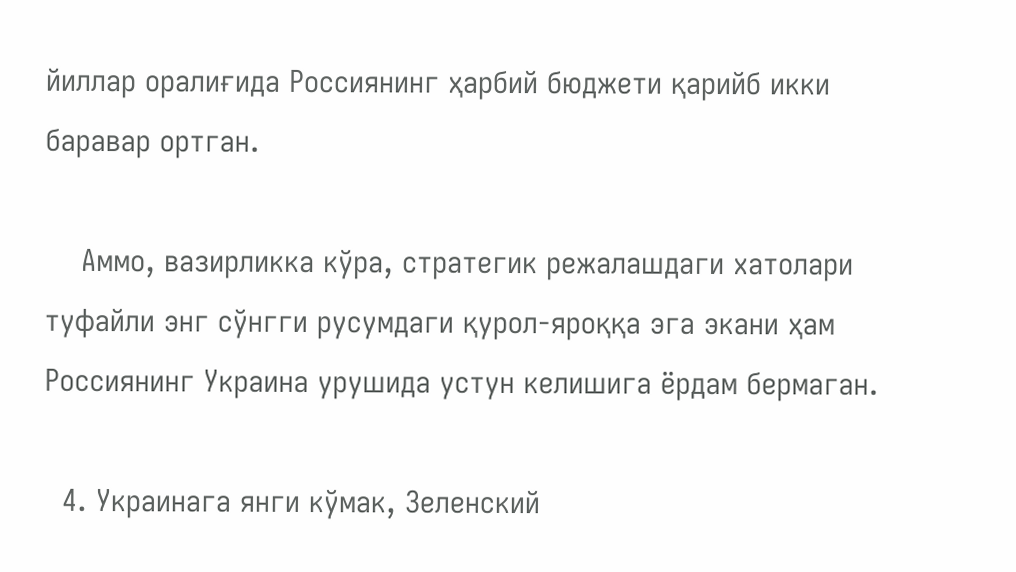йиллар оралиғида Россиянинг ҳарбий бюджети қарийб икки баравар ортган.

    Аммо, вазирликка кўра, стратегик режалашдаги хатолари туфайли энг сўнгги русумдаги қурол-яроққа эга экани ҳам Россиянинг Украина урушида устун келишига ёрдам бермаган.

  4. Украинага янги кўмак, Зеленский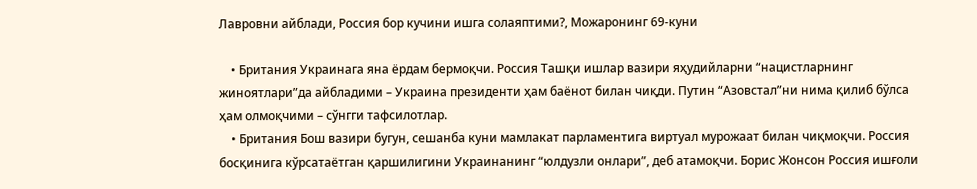Лавровни айблади, Россия бор кучини ишга солаяптими?, Можаронинг 69-куни

    • Британия Украинага яна ёрдам бермоқчи. Россия Ташқи ишлар вазири яҳудийларни “нацистларнинг жиноятлари”да айбладими – Украина президенти ҳам баёнот билан чиқди. Путин “Азовстал”ни нима қилиб бўлса ҳам олмоқчими – сўнгги тафсилотлар.
    • Британия Бош вазири бугун, сешанба куни мамлакат парламентига виртуал мурожаат билан чиқмоқчи. Россия босқинига кўрсатаётган қаршилигини Украинанинг “юлдузли онлари”, деб атамоқчи. Борис Жонсон Россия ишғоли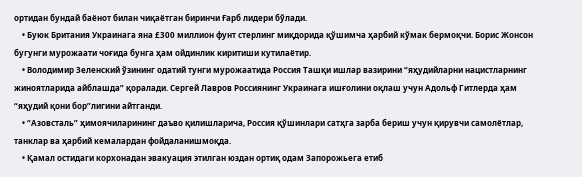ортидан бундай баёнот билан чиқаётган биринчи Ғарб лидери бўлади.
    • Буюк Британия Украинага яна £300 миллион фунт стерлинг миқдорида қўшимча ҳарбий кўмак бермоқчи. Борис Жонсон бугунги мурожаати чоғида бунга ҳам ойдинлик киритиши кутилаётир.
    • Володимир Зеленский ўзининг одатий тунги мурожаатида Россия Ташқи ишлар вазирини “яҳудийларни нацистларнинг жиноятларида айблашда” қоралади. Сергей Лавров Россиянинг Украинага ишғолини оқлаш учун Адольф Гитлерда ҳам “яҳудий қони бор”лигини айтганди.
    • “Азовсталь” ҳимоячиларининг даъво қилишларича, Россия қўшинлари сатҳга зарба бериш учун қирувчи самолётлар, танклар ва ҳарбий кемалардан фойдаланишмоқда.
    • Қамал остидаги корхонадан эвакуация этилган юздан ортиқ одам Запорожьега етиб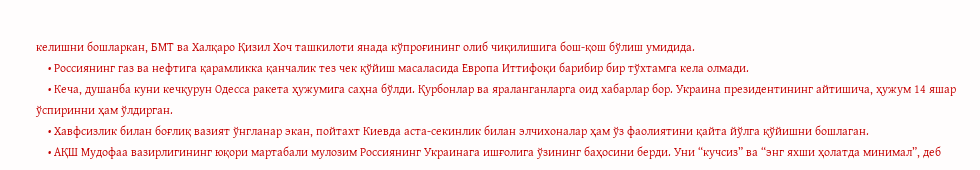келишни бошларкан, БМТ ва Халқаро Қизил Хоч ташкилоти янада кўпроғининг олиб чиқилишига бош-қош бўлиш умидида.
    • Россиянинг газ ва нефтига қарамликка қанчалик тез чек қўйиш масаласида Европа Иттифоқи барибир бир тўхтамга кела олмади.
    • Кеча, душанба куни кечқурун Одесса ракета ҳужумига саҳна бўлди. Қурбонлар ва яраланганларга оид хабарлар бор. Украина президентининг айтишича, ҳужум 14 яшар ўспиринни ҳам ўлдирган.
    • Хавфсизлик билан боғлиқ вазият ўнгланар экан, пойтахт Киевда аста-секинлик билан элчихоналар ҳам ўз фаолиятини қайта йўлга қўйишни бошлаган.
    • АҚШ Мудофаа вазирлигининг юқори мартабали мулозим Россиянинг Украинага ишғолига ўзининг баҳосини берди. Уни “кучсиз” ва “энг яхши ҳолатда минимал”, деб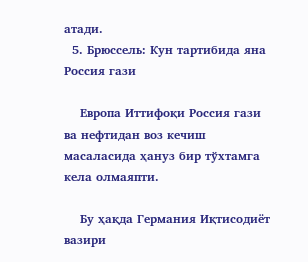атади.
  5. Брюссель: Кун тартибида яна Россия гази

    Европа Иттифоқи Россия гази ва нефтидан воз кечиш масаласида ҳануз бир тўхтамга кела олмаяпти.

    Бу ҳақда Германия Иқтисодиёт вазири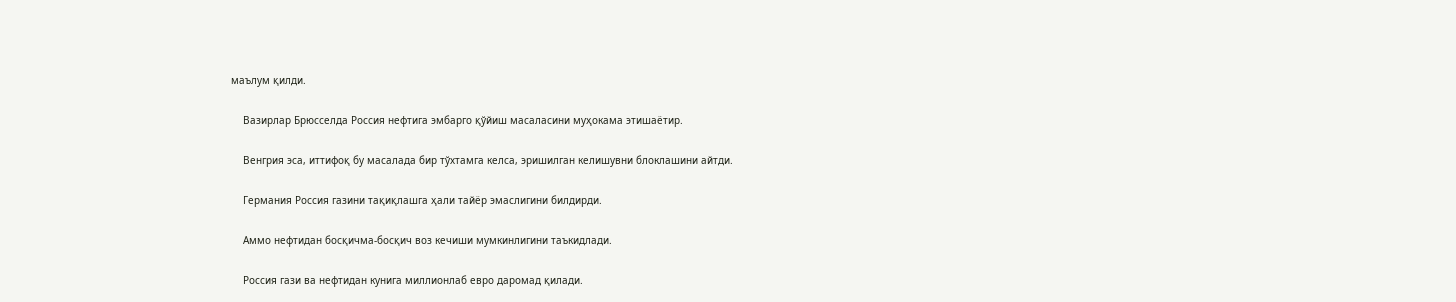маълум қилди.

    Вазирлар Брюсселда Россия нефтига эмбарго қўйиш масаласини муҳокама этишаётир.

    Венгрия эса, иттифоқ бу масалада бир тўхтамга келса, эришилган келишувни блоклашини айтди.

    Германия Россия газини тақиқлашга ҳали тайёр эмаслигини билдирди.

    Аммо нефтидан босқичма-босқич воз кечиши мумкинлигини таъкидлади.

    Россия гази ва нефтидан кунига миллионлаб евро даромад қилади.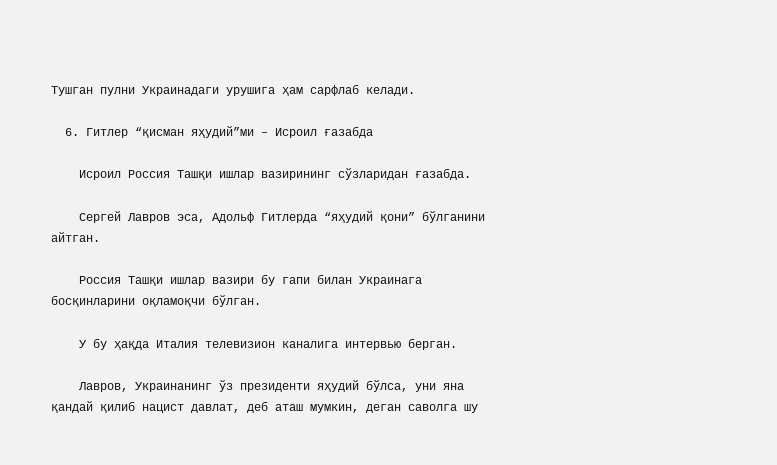Тушган пулни Украинадаги урушига ҳам сарфлаб келади.

  6. Гитлер “қисман яҳудий”ми – Исроил ғазабда

    Исроил Россия Ташқи ишлар вазирининг сўзларидан ғазабда.

    Сергей Лавров эса, Адольф Гитлерда “яҳудий қони” бўлганини айтган.

    Россия Ташқи ишлар вазири бу гапи билан Украинага босқинларини оқламоқчи бўлган.

    У бу ҳақда Италия телевизион каналига интервью берган.

    Лавров, Украинанинг ўз президенти яҳудий бўлса, уни яна қандай қилиб нацист давлат, деб аташ мумкин, деган саволга шу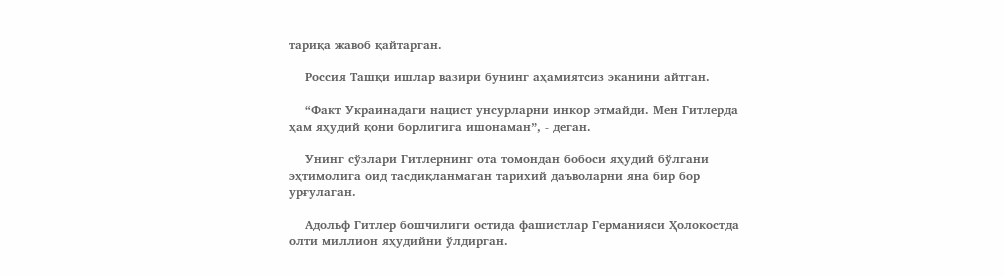тариқа жавоб қайтарган.

    Россия Ташқи ишлар вазири бунинг аҳамиятсиз эканини айтган.

    “Факт Украинадаги нацист унсурларни инкор этмайди. Мен Гитлерда ҳам яҳудий қони борлигига ишонаман”, - деган.

    Унинг сўзлари Гитлернинг ота томондан бобоси яҳудий бўлгани эҳтимолига оид тасдиқланмаган тарихий даъволарни яна бир бор урғулаган.

    Адольф Гитлер бошчилиги остида фашистлар Германияси Ҳолокостда олти миллион яҳудийни ўлдирган.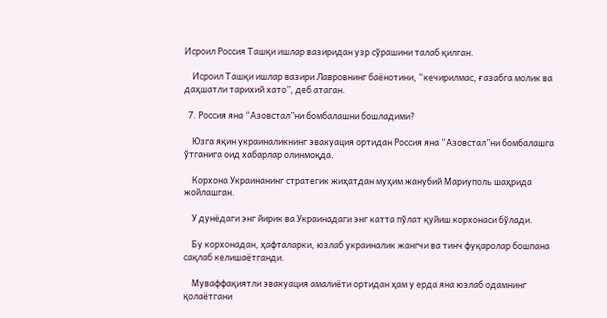Исроил Россия Ташқи ишлар вазиридан узр сўрашини талаб қилган.

    Исроил Ташқи ишлар вазири Лавровнинг баёнотини, “кечирилмас, ғазабга молик ва даҳшатли тарихий хато”, деб атаган.

  7. Россия яна “Азовстал”ни бомбалашни бошладими?

    Юзга яқин украиналикнинг эвакуация ортидан Россия яна “Азовстал”ни бомбалашга ўтганига оид хабарлар олинмоқда.

    Корхона Украинанинг стратегик жиҳатдан муҳим жанубий Мариуполь шаҳрида жойлашган.

    У дунёдаги энг йирик ва Украинадаги энг катта пўлат қуйиш корхонаси бўлади.

    Бу корхонадан, ҳафталарки, юзлаб украиналик жангчи ва тинч фуқаролар бошпана сақлаб келишаётганди.

    Муваффақиятли эвакуация амалиёти ортидан ҳам у ерда яна юзлаб одамнинг қолаётгани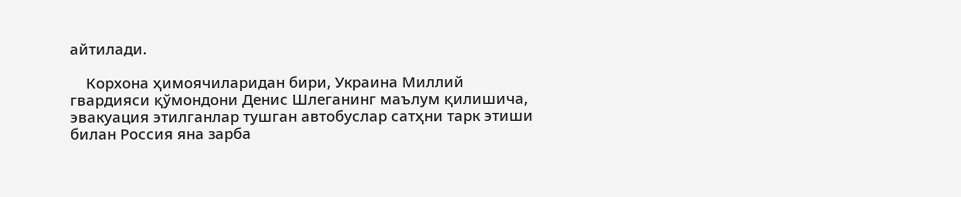айтилади.

    Корхона ҳимоячиларидан бири, Украина Миллий гвардияси қўмондони Денис Шлеганинг маълум қилишича, эвакуация этилганлар тушган автобуслар сатҳни тарк этиши билан Россия яна зарба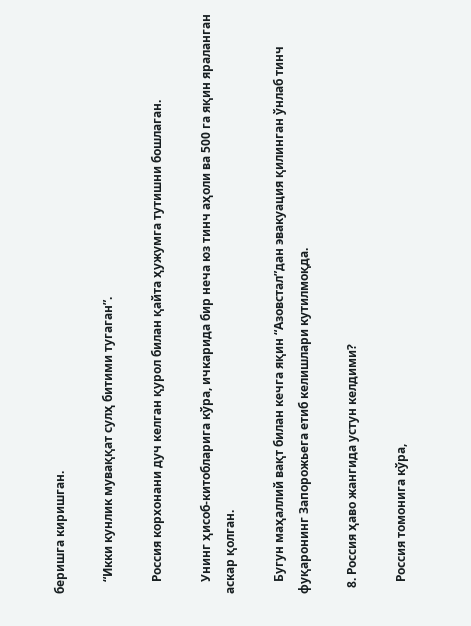беришга киришган.

    “Икки кунлик муваққат сулҳ битими тугаган”.

    Россия корхонани дуч келган қурол билан қайта ҳужумга тутишни бошлаган.

    Унинг ҳисоб-китобларига кўра, ичкарида бир неча юз тинч аҳоли ва 500 га яқин яраланган аскар қолган.

    Бугун маҳаллий вақт билан кечга яқин “Азовстал”дан эвакуация қилинган ўнлаб тинч фуқаронинг Запорожьега етиб келишлари кутилмоқда.

  8. Россия ҳаво жангида устун келдими?

    Россия томонига кўра,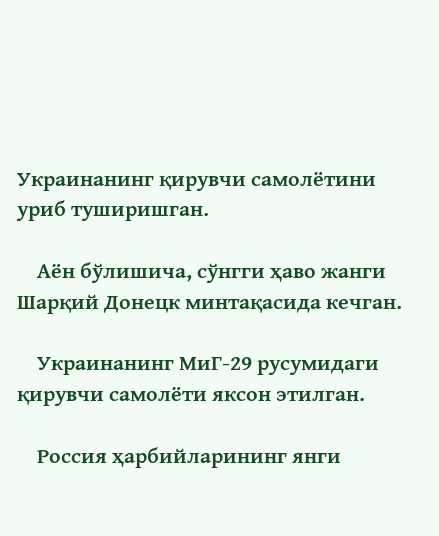Украинанинг қирувчи самолётини уриб туширишган.

    Аён бўлишича, сўнгги ҳаво жанги Шарқий Донецк минтақасида кечган.

    Украинанинг МиГ-29 русумидаги қирувчи самолёти яксон этилган.

    Россия ҳарбийларининг янги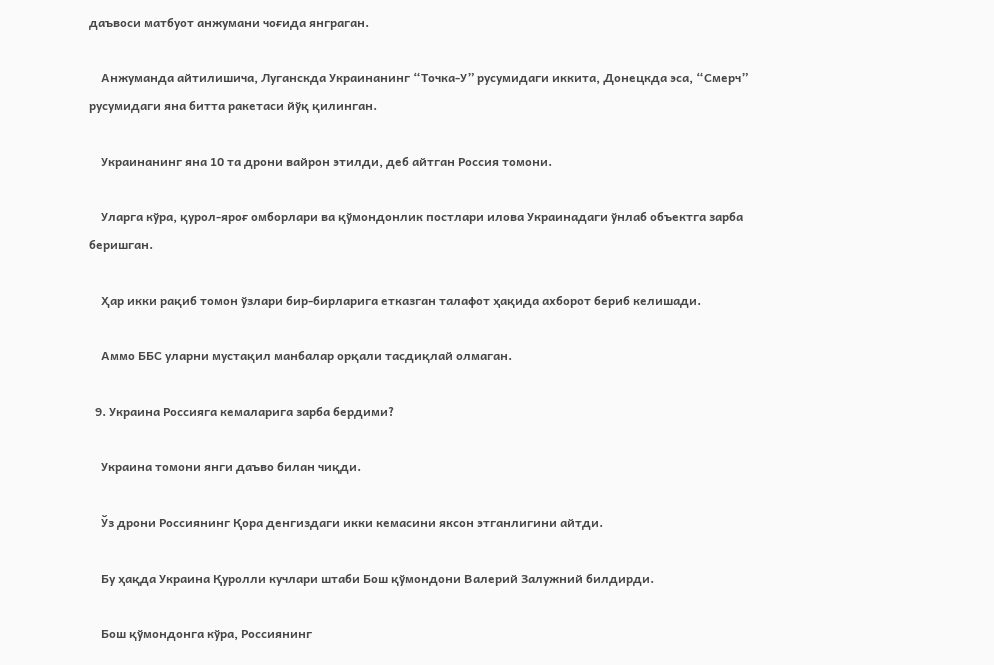даъвоси матбуот анжумани чоғида янграган.

    Анжуманда айтилишича, Луганскда Украинанинг “Точка-У” русумидаги иккита, Донецкда эса, “Смерч” русумидаги яна битта ракетаси йўқ қилинган.

    Украинанинг яна 10 та дрони вайрон этилди, деб айтган Россия томони.

    Уларга кўра, қурол-яроғ омборлари ва қўмондонлик постлари илова Украинадаги ўнлаб объектга зарба беришган.

    Ҳар икки рақиб томон ўзлари бир-бирларига етказган талафот ҳақида ахборот бериб келишади.

    Аммо ББС уларни мустақил манбалар орқали тасдиқлай олмаган.

  9. Украина Россияга кемаларига зарба бердими?

    Украина томони янги даъво билан чиқди.

    Ўз дрони Россиянинг Қора денгиздаги икки кемасини яксон этганлигини айтди.

    Бу ҳақда Украина Қуролли кучлари штаби Бош қўмондони Валерий Залужний билдирди.

    Бош қўмондонга кўра, Россиянинг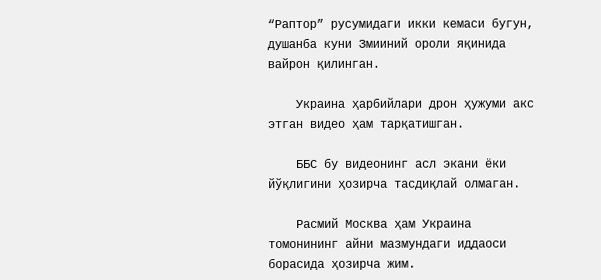“Раптор” русумидаги икки кемаси бугун, душанба куни Змииний ороли яқинида вайрон қилинган.

    Украина ҳарбийлари дрон ҳужуми акс этган видео ҳам тарқатишган.

    ББС бу видеонинг асл экани ёки йўқлигини ҳозирча тасдиқлай олмаган.

    Расмий Москва ҳам Украина томонининг айни мазмундаги иддаоси борасида ҳозирча жим.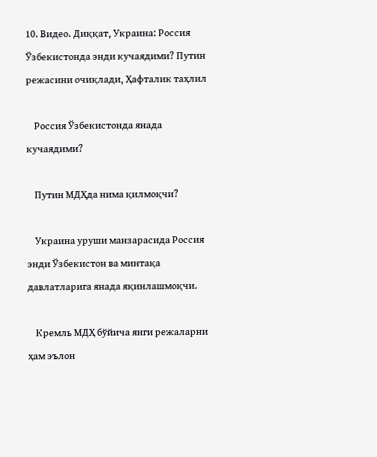10. Видео. Диққат, Украина: Россия Ўзбекистонда энди кучаядими? Путин режасини очиқлади, Ҳафталик таҳлил

    Россия Ўзбекистонда янада кучаядими?

    Путин МДҲда нима қилмоқчи?

    Украина уруши манзарасида Россия энди Ўзбекистон ва минтақа давлатларига янада яқинлашмоқчи.

    Кремль МДҲ бўйича янги режаларни ҳам эълон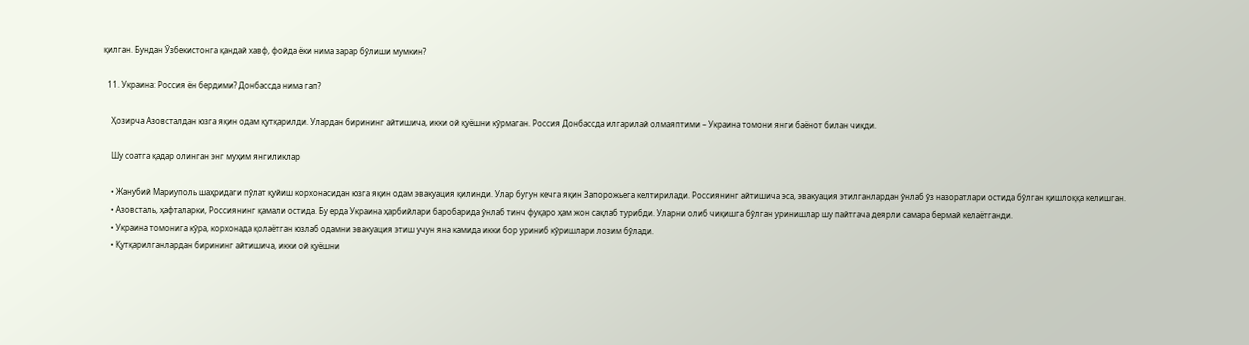қилган. Бундан Ўзбекистонга қандай хавф, фойда ёки нима зарар бўлиши мумкин?

  11. Украина: Россия ён бердими? Донбассда нима гап?

    Ҳозирча Азовсталдан юзга яқин одам қутқарилди. Улардан бирининг айтишича, икки ой қуёшни кўрмаган. Россия Донбассда илгарилай олмаяптими – Украина томони янги баёнот билан чиқди.

    Шу соатга қадар олинган энг муҳим янгиликлар

    • Жанубий Мариуполь шаҳридаги пўлат қуйиш корхонасидан юзга яқин одам эвакуация қилинди. Улар бугун кечга яқин Запорожьега келтирилади. Россиянинг айтишича эса, эвакуация этилганлардан ўнлаб ўз назоратлари остида бўлган қишлоққа келишган.
    • Азовсталь, ҳафталарки, Россиянинг қамали остида. Бу ерда Украина ҳарбийлари баробарида ўнлаб тинч фуқаро ҳам жон сақлаб турибди. Уларни олиб чиқишга бўлган уринишлар шу пайтгача деярли самара бермай келаётганди.
    • Украина томонига кўра, корхонада қолаётган юзлаб одамни эвакуация этиш учун яна камида икки бор уриниб кўришлари лозим бўлади.
    • Қутқарилганлардан бирининг айтишича, икки ой қуёшни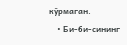кўрмаган.
    • Би-би-сининг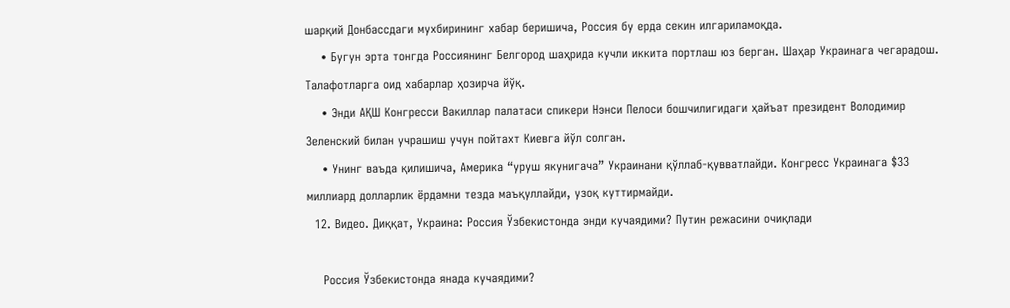шарқий Донбассдаги мухбирининг хабар беришича, Россия бу ерда секин илгариламоқда.
    • Бугун эрта тонгда Россиянинг Белгород шаҳрида кучли иккита портлаш юз берган. Шаҳар Украинага чегарадош. Талафотларга оид хабарлар ҳозирча йўқ.
    • Энди АҚШ Конгресси Вакиллар палатаси спикери Нэнси Пелоси бошчилигидаги ҳайъат президент Володимир Зеленский билан учрашиш учун пойтахт Киевга йўл солган.
    • Унинг ваъда қилишича, Америка “уруш якунигача” Украинани қўллаб-қувватлайди. Конгресс Украинага $33 миллиард долларлик ёрдамни тезда маъқуллайди, узоқ куттирмайди.
  12. Видео. Диққат, Украина: Россия Ўзбекистонда энди кучаядими? Путин режасини очиқлади

    Россия Ўзбекистонда янада кучаядими?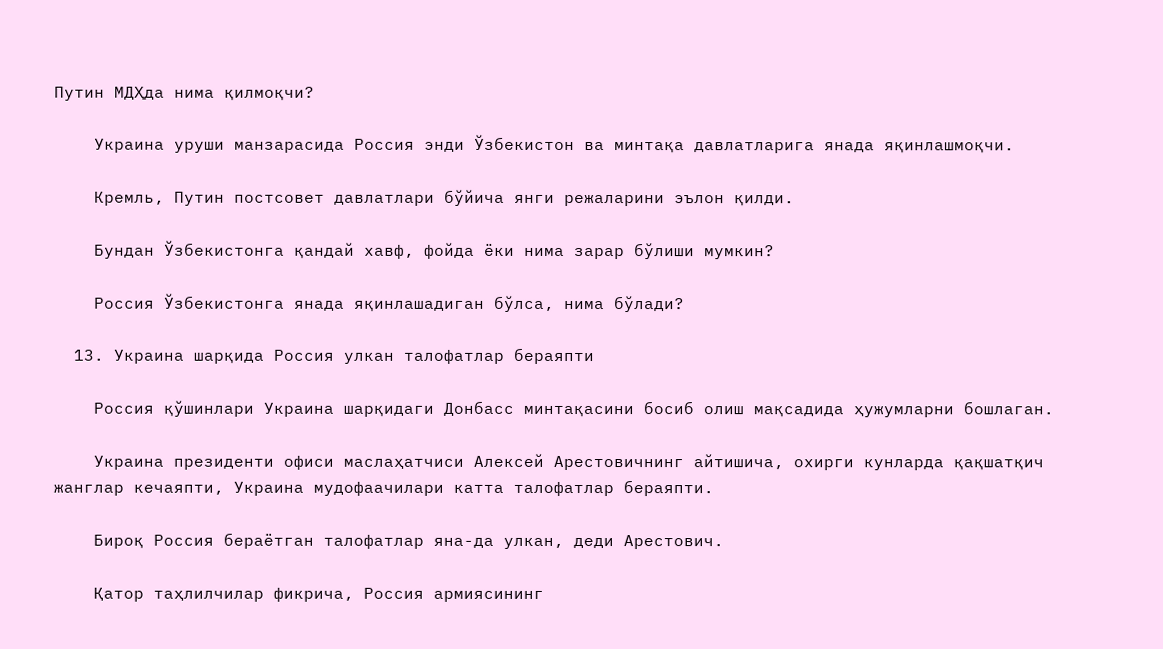Путин МДҲда нима қилмоқчи?

    Украина уруши манзарасида Россия энди Ўзбекистон ва минтақа давлатларига янада яқинлашмоқчи.

    Кремль, Путин постсовет давлатлари бўйича янги режаларини эълон қилди.

    Бундан Ўзбекистонга қандай хавф, фойда ёки нима зарар бўлиши мумкин?

    Россия Ўзбекистонга янада яқинлашадиган бўлса, нима бўлади?

  13. Украина шарқида Россия улкан талофатлар бераяпти

    Россия қўшинлари Украина шарқидаги Донбасс минтақасини босиб олиш мақсадида ҳужумларни бошлаган.

    Украина президенти офиси маслаҳатчиси Алексей Арестовичнинг айтишича, охирги кунларда қақшатқич жанглар кечаяпти, Украина мудофаачилари катта талофатлар бераяпти.

    Бироқ Россия бераётган талофатлар яна-да улкан, деди Арестович.

    Қатор таҳлилчилар фикрича, Россия армиясининг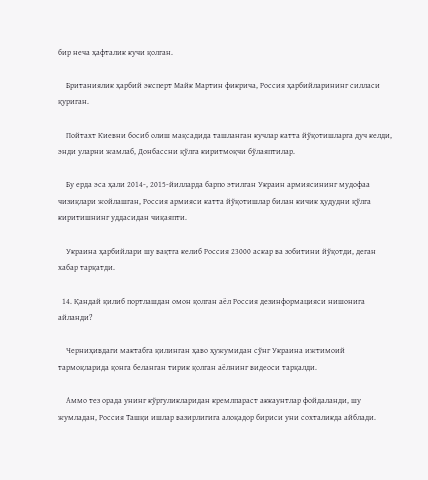бир неча ҳафталик кучи қолган.

    Британиялик ҳарбий эксперт Майк Мартин фикрича, Россия ҳарбийларининг силласи қуриган.

    Пойтахт Киевни босиб олиш мақсадида ташланган кучлар катта йўқотишларга дуч келди, энди уларни жамлаб, Донбассни қўлга киритмоқчи бўлаяптилар.

    Бу ерда эса ҳали 2014-, 2015-йилларда барпо этилган Украин армиясининг мудофаа чизиқлари жойлашган, Россия армияси катта йўқотишлар билан кичик ҳудудни қўлга киритишнинг уддасидан чиқаяпти.

    Украина ҳарбийлари шу вақтга келиб Россия 23000 аскар ва зобитини йўқотди, деган хабар тарқатди.

  14. Қандай қилиб портлашдан омон қолган аёл Россия дезинформацияси нишонига айланди?

    Черниҳивдаги мактабга қилинган ҳаво ҳужумидан сўнг Украина ижтимоий тармоқларида қонга беланган тирик қолган аёлнинг видеоси тарқалди.

    Аммо тез орада унинг кўргуликларидан кремлпараст аккаунтлар фойдаланди, шу жумладан, Россия Ташқи ишлар вазирлигига алоқадор бириси уни сохталикда айблади.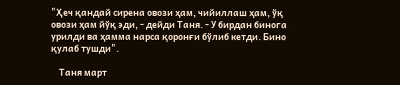"Ҳеч қандай сирена овози ҳам, чийиллаш ҳам, ўқ овози ҳам йўқ эди, - дейди Таня. - У бирдан бинога урилди ва ҳамма нарса қоронғи бўлиб кетди. Бино қулаб тушди".

    Таня март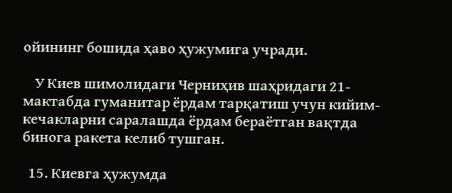ойининг бошида ҳаво ҳужумига учради.

    У Киев шимолидаги Черниҳив шаҳридаги 21-мактабда гуманитар ёрдам тарқатиш учун кийим-кечакларни саралашда ёрдам бераётган вақтда бинога ракета келиб тушган.

  15. Киевга ҳужумда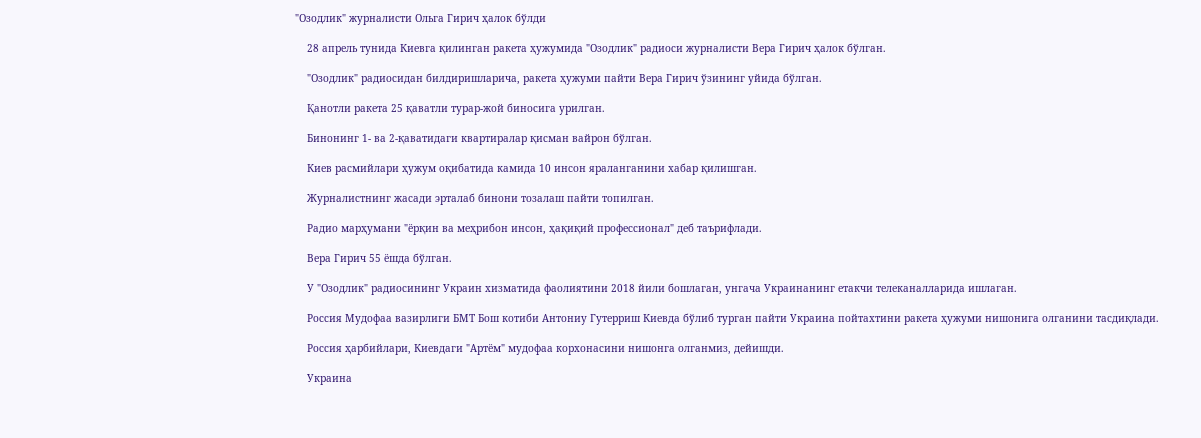"Озодлик" журналисти Ольга Гирич ҳалок бўлди

    28 апрель тунида Киевга қилинган ракета ҳужумида "Озодлик" радиоси журналисти Вера Гирич ҳалок бўлган.

    "Озодлик" радиосидан билдиришларича, ракета ҳужуми пайти Вера Гирич ўзининг уйида бўлган.

    Қанотли ракета 25 қаватли турар-жой биносига урилган.

    Бинонинг 1- ва 2-қаватидаги квартиралар қисман вайрон бўлган.

    Киев расмийлари ҳужум оқибатида камида 10 инсон яраланганини хабар қилишган.

    Журналистнинг жасади эрталаб бинони тозалаш пайти топилган.

    Радио марҳумани "ёрқин ва меҳрибон инсон, ҳақиқий профессионал" деб таърифлади.

    Вера Гирич 55 ёшда бўлган.

    У "Озодлик" радиосининг Украин хизматида фаолиятини 2018 йили бошлаган, унгача Украинанинг етакчи телеканалларида ишлаган.

    Россия Мудофаа вазирлиги БМТ Бош котиби Антониу Гутерриш Киевда бўлиб турган пайти Украина пойтахтини ракета ҳужуми нишонига олганини тасдиқлади.

    Россия ҳарбийлари, Киевдаги "Артём" мудофаа корхонасини нишонга олганмиз, дейишди.

    Украина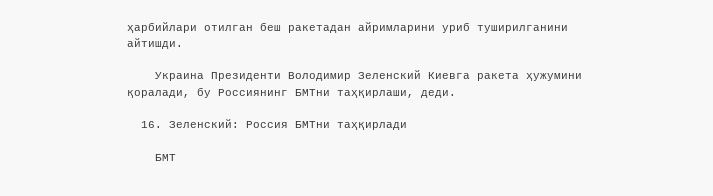ҳарбийлари отилган беш ракетадан айримларини уриб туширилганини айтишди.

    Украина Президенти Володимир Зеленский Киевга ракета ҳужумини қоралади, бу Россиянинг БМТни таҳқирлаши, деди.

  16. Зеленский: Россия БМТни таҳқирлади

    БМТ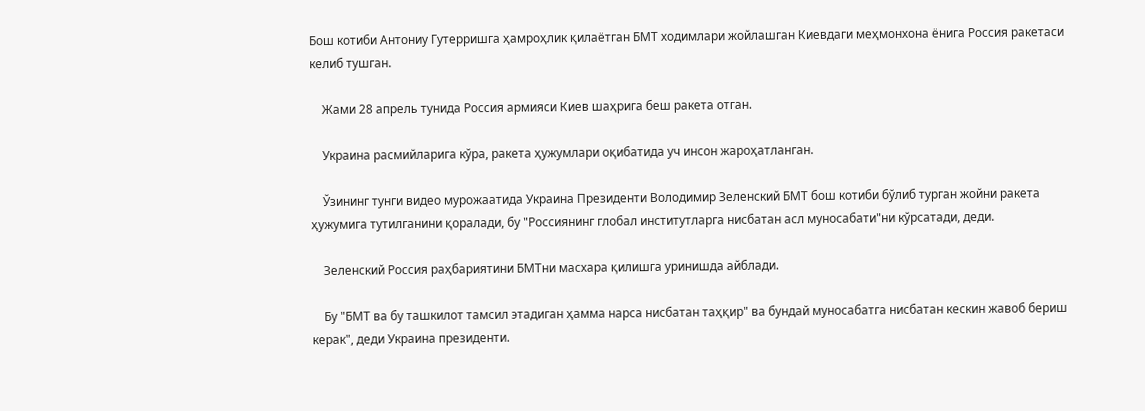Бош котиби Антониу Гутерришга ҳамроҳлик қилаётган БМТ ходимлари жойлашган Киевдаги меҳмонхона ёнига Россия ракетаси келиб тушган.

    Жами 28 апрель тунида Россия армияси Киев шаҳрига беш ракета отган.

    Украина расмийларига кўра, ракета ҳужумлари оқибатида уч инсон жароҳатланган.

    Ўзининг тунги видео мурожаатида Украина Президенти Володимир Зеленский БМТ бош котиби бўлиб турган жойни ракета ҳужумига тутилганини қоралади, бу "Россиянинг глобал институтларга нисбатан асл муносабати"ни кўрсатади, деди.

    Зеленский Россия раҳбариятини БМТни масхара қилишга уринишда айблади.

    Бу "БМТ ва бу ташкилот тамсил этадиган ҳамма нарса нисбатан таҳқир" ва бундай муносабатга нисбатан кескин жавоб бериш керак", деди Украина президенти.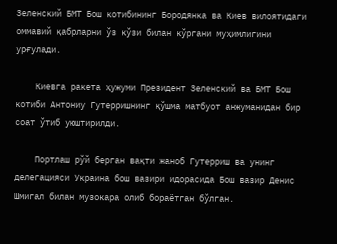Зеленский БМТ Бош котибининг Бородянка ва Киев вилоятидаги оммавий қабрларни ўз кўзи билан кўргани муҳимлигини урғулади.

    Киевга ракета ҳужуми Президент Зеленский ва БМТ Бош котиби Антониу Гутерришнинг қўшма матбуот анжуманидан бир соат ўтиб уюштирилди.

    Портлаш рўй берган вақти жаноб Гутерриш ва унинг делегацияси Украина бош вазири идорасида Бош вазир Денис Шмигал билан музокара олиб бораётган бўлган.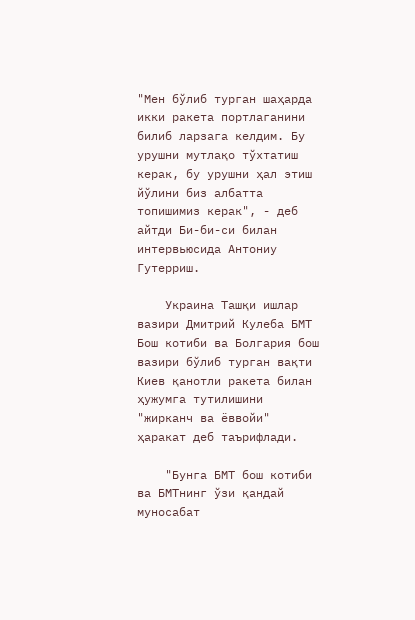"Мен бўлиб турган шаҳарда икки ракета портлаганини билиб ларзага келдим. Бу урушни мутлақо тўхтатиш керак, бу урушни ҳал этиш йўлини биз албатта топишимиз керак", - деб айтди Би-би-си билан интервьюсида Антониу Гутерриш.

    Украина Ташқи ишлар вазири Дмитрий Кулеба БМТ Бош котиби ва Болгария бош вазири бўлиб турган вақти Киев қанотли ракета билан ҳужумга тутилишини "жирканч ва ёввойи" ҳаракат деб таърифлади.

    "Бунга БМТ бош котиби ва БМТнинг ўзи қандай муносабат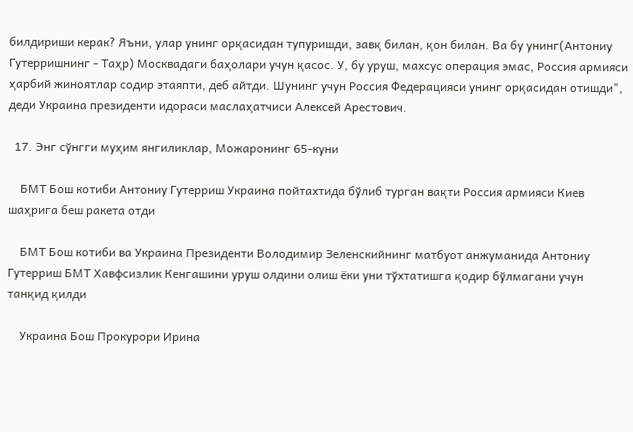билдириши керак? Яъни, улар унинг орқасидан тупуришди, завқ билан, қон билан. Ва бу унинг(Антониу Гутерришнинг - Таҳр) Москвадаги баҳолари учун қасос. У, бу уруш, махсус операция эмас, Россия армияси ҳарбий жиноятлар содир этаяпти, деб айтди. Шунинг учун Россия Федерацияси унинг орқасидан отишди", деди Украина президенти идораси маслаҳатчиси Алексей Арестович.

  17. Энг сўнгги муҳим янгиликлар, Можаронинг 65-куни

    БМТ Бош котиби Антониу Гутерриш Украина пойтахтида бўлиб турган вақти Россия армияси Киев шаҳрига беш ракета отди

    БМТ Бош котиби ва Украина Президенти Володимир Зеленскийнинг матбуот анжуманида Антониу Гутерриш БМТ Хавфсизлик Кенгашини уруш олдини олиш ёки уни тўхтатишга қодир бўлмагани учун танқид қилди

    Украина Бош Прокурори Ирина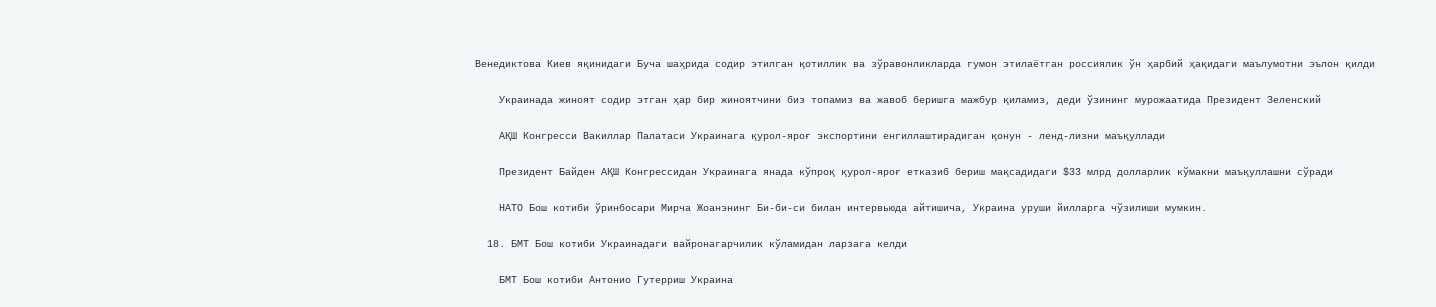Венедиктова Киев яқинидаги Буча шаҳрида содир этилган қотиллик ва зўравонликларда гумон этилаётган россиялик ўн ҳарбий ҳақидаги маълумотни эълон қилди

    Украинада жиноят содир этган ҳар бир жиноятчини биз топамиз ва жавоб беришга мажбур қиламиз, деди ўзининг мурожаатида Президент Зеленский

    АҚШ Конгресси Вакиллар Палатаси Украинага қурол-яроғ экспортини енгиллаштирадиган қонун - ленд-лизни маъқуллади

    Президент Байден АҚШ Конгрессидан Украинага янада кўпроқ қурол-яроғ етказиб бериш мақсадидаги $33 млрд долларлик кўмакни маъқуллашни сўради

    НАТО Бош котиби ўринбосари Мирча Жоанэнинг Би-би-си билан интервьюда айтишича, Украина уруши йилларга чўзилиши мумкин.

  18. БМТ Бош котиби Украинадаги вайронагарчилик кўламидан ларзага келди

    БМТ Бош котиби Антонио Гутерриш Украина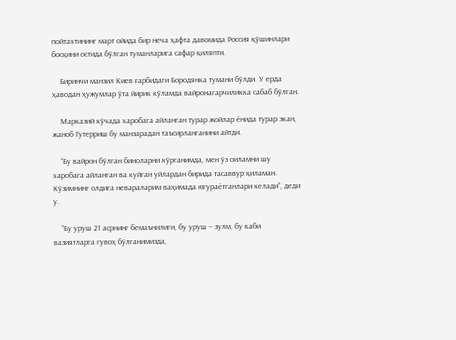пойтахтининг март ойида бир неча ҳафта давомида Россия қўшинлари босқини остида бўлган туманларига сафар қиляпти.

    Биринчи манзил Киев ғарбидаги Бородянка тумани бўлди. У ерда ҳаводан ҳужумлар ўта йирик кўламда вайронагарчиликка сабаб бўлган.

    Марказий кўчада харобага айланган турар жойлар ёнида турар экан, жаноб Гутерриш бу манзарадан таъсирланганини айтди.

    “Бу вайрон бўлган биноларни кўрганимда, мен ўз оиламни шу харобага айланган ва куйган уйлардан бирида тасаввур қиламан. Кўзимнинг олдига невараларим ваҳимада югураётганлари келади”, деди у.

    “Бу уруш 21 асрнинг бемаънилиги, бу уруш – зулм, бу каби вазиятларга гувоҳ бўлганимизда,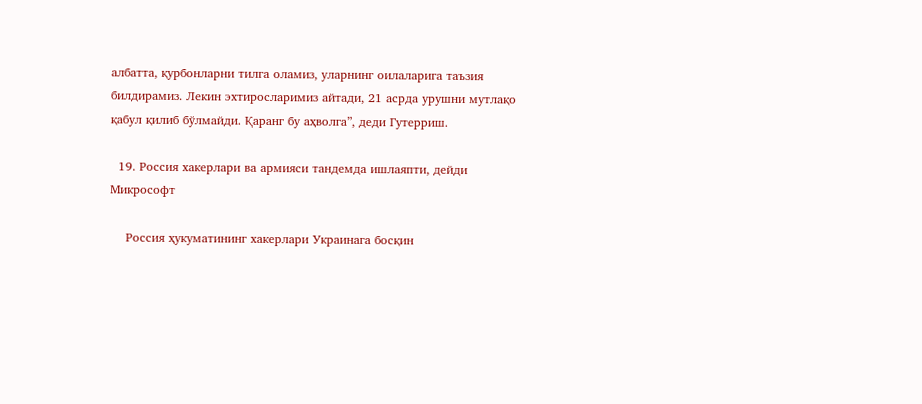албатта, қурбонларни тилга оламиз, уларнинг оилаларига таъзия билдирамиз. Лекин эхтиросларимиз айтади, 21 асрда урушни мутлақо қабул қилиб бўлмайди. Қаранг бу аҳволга”, деди Гутерриш.

  19. Россия хакерлари ва армияси тандемда ишлаяпти, дейди Микрософт

    Россия ҳукуматининг хакерлари Украинага босқин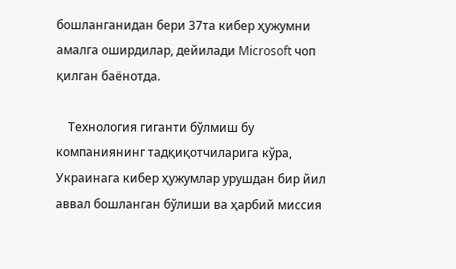бошланганидан бери 37та кибер ҳужумни амалга оширдилар, дейилади Microsoft чоп қилган баёнотда.

    Технология гиганти бўлмиш бу компаниянинг тадқиқотчиларига кўра, Украинага кибер ҳужумлар урушдан бир йил аввал бошланган бўлиши ва ҳарбий миссия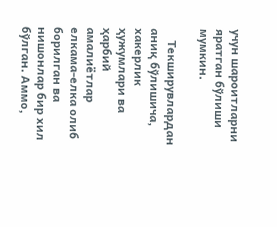учун шароитларни яратган бўлиши мумкин.

    Текширувлардан аниқ бўлишича, хакерлик ҳужумлари ва ҳарбий амалиётлар елкама-елка олиб борилган ва нишонлар бир хил бўлган. Аммо,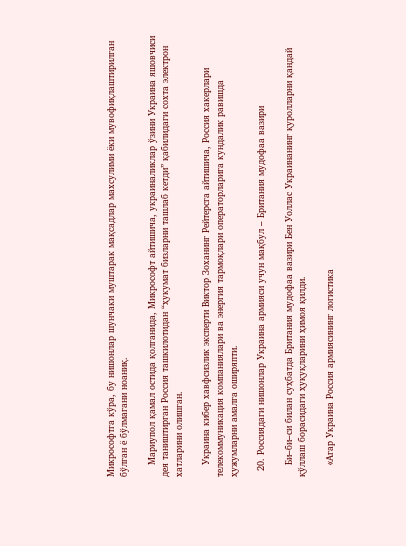Микрософтга кўра, бу нишонлар шунчаки муштарак мақсадлар махсулими ёки мувофиқлаштирилган бўлган ё бўлмагани ноаниқ.

    Мариупол қамал остида қолганида, Микрософт айтишича, украиналиклар ўзини Украина яшовчиси дея таништирган Россия ташкилотидан “ҳукумат бизларни ташлаб кетди” қабилидаги сохта электрон хатларини олишган.

    Украина кибер хавфсизлик эксперти Виктор Зоханинг Рейтерсга айтишича, Россия хакерлари телекоммуникация компаниялари ва энергия тармоқлари операторларига кундалик равишда ҳужумларни амалга оширяпти.

  20. Россиядаги нишонлар Украина армияси учун мақбул – Британия мудофаа вазири

    Би–би–си билан суҳбатда Британия мудофаа вазири Бен Уоллас Украинанинг қуролларни қандай қўллаш борасидаги ҳуқуқларини ҳимоя қилди.

    «Агар Украина Россия армиясининг логистика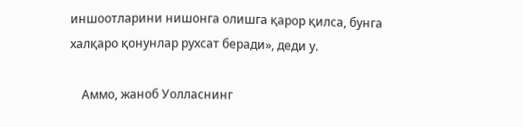иншоотларини нишонга олишга қарор қилса, бунга халқаро қонунлар рухсат беради», деди у.

    Аммо, жаноб Уолласнинг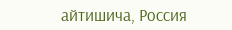айтишича, Россия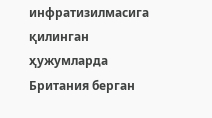инфратизилмасига қилинган ҳужумларда Британия берган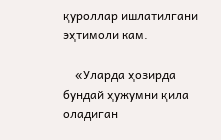қуроллар ишлатилгани эҳтимоли кам.

    «Уларда ҳозирда бундай ҳужумни қила оладиган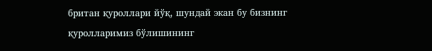британ қуроллари йўқ, шундай экан бу бизнинг қуролларимиз бўлишининг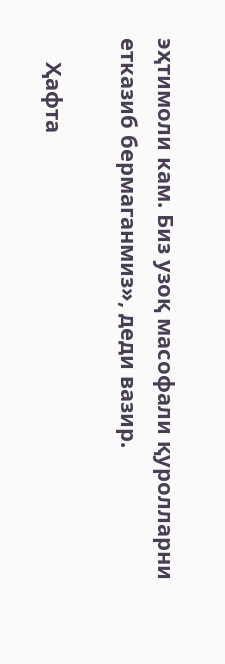эҳтимоли кам. Биз узоқ масофали қуролларни етказиб бермаганмиз», деди вазир.

    Ҳафта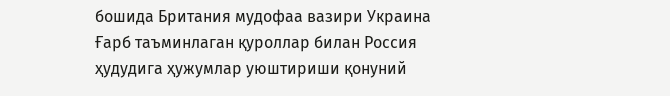бошида Британия мудофаа вазири Украина Ғарб таъминлаган қуроллар билан Россия ҳудудига ҳужумлар уюштириши қонуний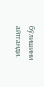бўлишини айтганди.